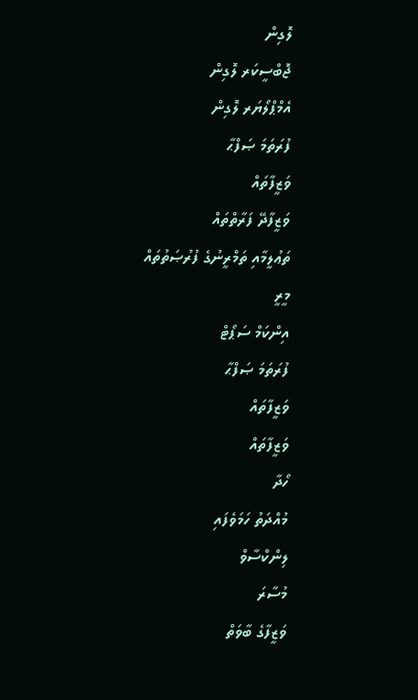ލޮގިން
ޖޮބްސީކަރ ލޮގިން
އެމްޕްލޯޔަރ ލޮގިން
ފުރަތަމަ ޞަފްޙާ
ވަޒީފާތައް
ވަޒީފާދޭ ފަރާތްތައް
ތަޢުލީމާއި ތަމްރީނުގެ ފުރުޞަތުތައް
މީރީ
އިންކަމް ސަޕޯޓް
ފުރަތަމަ ޞަފްޙާ
ވަޒީފާތައް
ވަޒީފާތައް
ހޯދާ
މުއްދަތު ހަމަވެފައި
ލިންކްސާވް
މުސާރަ
ވަޒީފާގެ ބާވަތް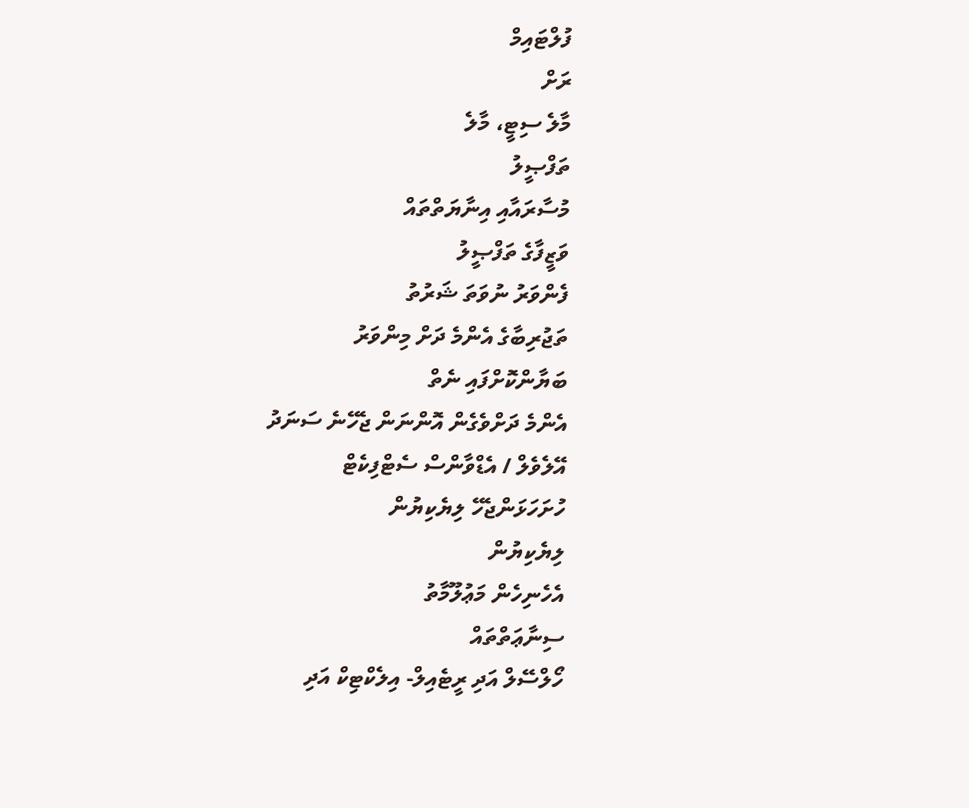ފުލްޓައިމް
ރަށް
މާލެ ސިޓީ، މާލެ
ތަފްޞީލު
މުސާރައާއި އިނާޔަތްތައް
ވަޒީފާގެ ތަފްޞީލު
ފެންވަރު ނުވަތަ ޝަރުތު
ތަޖުރިބާގެ އެންމެ ދަށް މިންވަރު
ބަޔާންކޮށްފައި ނެތް
އެންމެ ދަށްވެގެން އޮންނަން ޖެހޭނެ ސަނަދު
އޭލެވެލް / އެޑްވާންސް ސެޓްފިކެޓް
ހުށަހަޅަންޖެހޭ ލިޔެކިޔުން
ލިޔެކިޔުން
އެހެނިހެން މަޢުލޫމާތު
ސިނާޢަތްތައް
ހޯލްސޭލް އަދި ރީޓެއިލް- އިލެކްޓިކް އަދި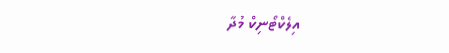އިލެކްޓޯނިކް މުދާ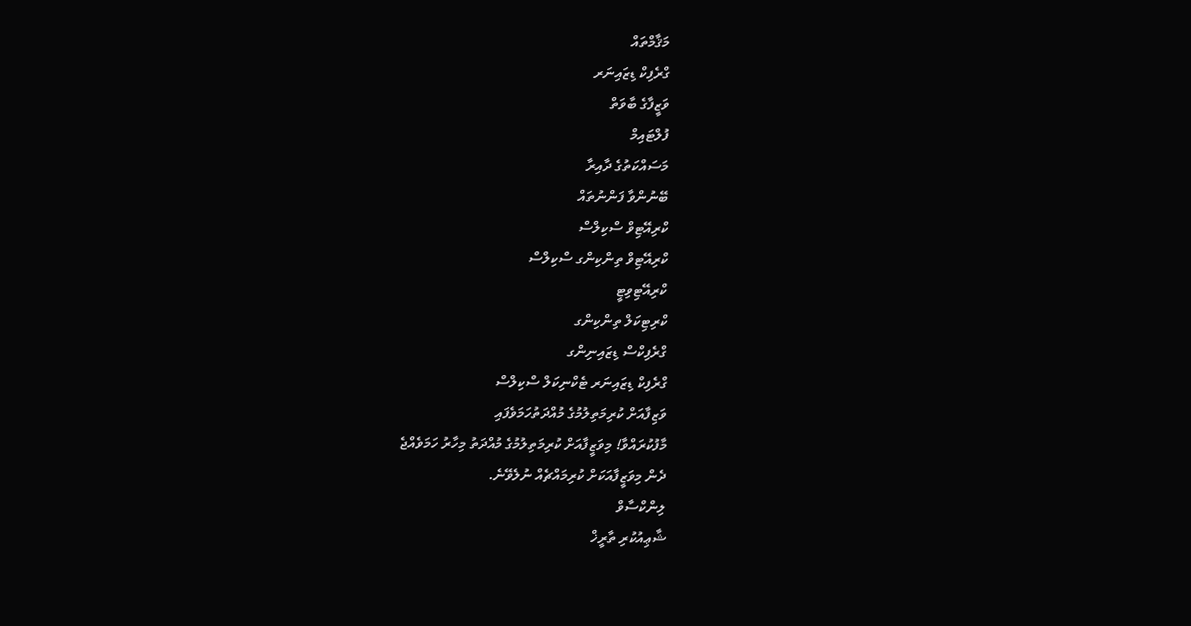މަޤާމްތައް
ގްރެފިކް ޑިޒައިނަރ
ވަޒީފާގެ ބާވަތް
ފުލްޓައިމް
މަސައްކަތުގެ ދާއިރާ
ބޭނުންވާ ފަންނުތައް
ކްރިއޭޓިވް ސްކިލްސް
ކްރިއޭޓިވް ތިންކިންގ ސްކިލްސް
ކްރިއޭޓިވިޓީ
ކްރިޓިކަލް ތިންކިންގ
ގްރެފިކްސް ޑިޒައިނިންގ
ގްރެފިކް ޑިޒައިނަރ ޓެކްނިކަލް ސްކިލްސް
ވަޒިފާއަށް ކުރިމަތިލުމުގެ މުއްދަތުހަމަވެފައި
މާފުކުރައްވާ! މިވަޒީފާއަށް ކުރިމަތިލުމުގެ މުއްދަތު މިހާރު ހަމަވެއްޖެ
ދެން މިވަޒީފާއަކަށް ކުރިމައްޗެއް ނުލެވޭނެ.
ލިންކްސާވް
ޝާޢިއުކުރި ތާރީޚް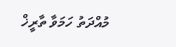މުއްދަތު ހަމަވާ ތާރީޚް